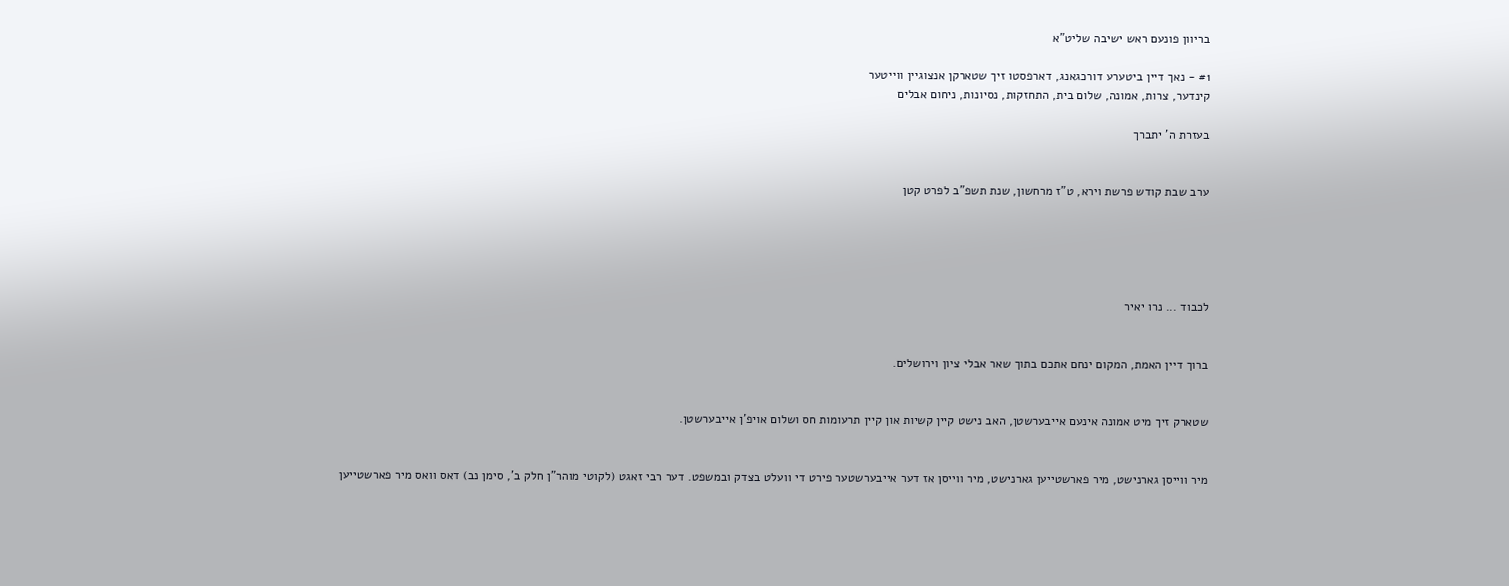בריוון פונעם ראש ישיבה שליט"א

#1 - נאך דיין ביטערע דורכגאנג, דארפסטו זיך שטארקן אנצוגיין ווייטער
קינדער, צרות, אמונה, שלום בית, התחזקות, נסיונות, ניחום אבלים

בעזרת ה' יתברך


ערב שבת קודש פרשת וירא, ט"ז מרחשון, שנת תשפ"ב לפרט קטן





לכבוד ... נרו יאיר


ברוך דיין האמת, המקום ינחם אתכם בתוך שאר אבלי ציון וירושלים.


שטארק זיך מיט אמונה אינעם אייבערשטן, האב נישט קיין קשיות און קיין תרעומות חס ושלום אויפ'ן אייבערשטן.


מיר ווייסן גארנישט, מיר פארשטייען גארנישט, מיר ווייסן אז דער אייבערשטער פירט די וועלט בצדק ובמשפט. דער רבי זאגט (לקוטי מוהר"ן חלק ב', סימן נב) דאס וואס מיר פארשטייען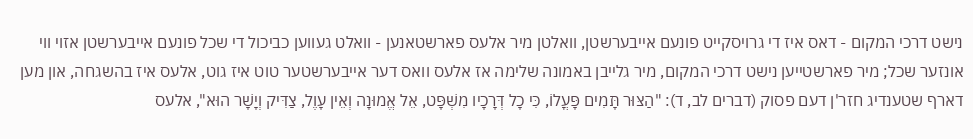נישט דרכי המקום - דאס איז די גרויסקייט פונעם אייבערשטן, וואלטן מיר אלעס פארשטאנען - וואלט געווען כביכול די שכל פונעם אייבערשטן אזוי ווי אונזער שכל; מיר פארשטייען נישט דרכי המקום, מיר גלייבן באמונה שלימה אז אלעס וואס דער אייבערשטער טוט איז גוט, אלעס איז בהשגחה, און מען דארף שטענדיג חזר'ן דעם פסוק (דברים לב, ד): "הַצּוּר תָּמִים פָּעֳלוֹ, כִּי כָל דְּרָכָיו מִשְׁפָּט, אֵל אֱמוּנָה וְאֵין עָוֶל, צַדִּיק וְיָשָׁר הוּא", אלעס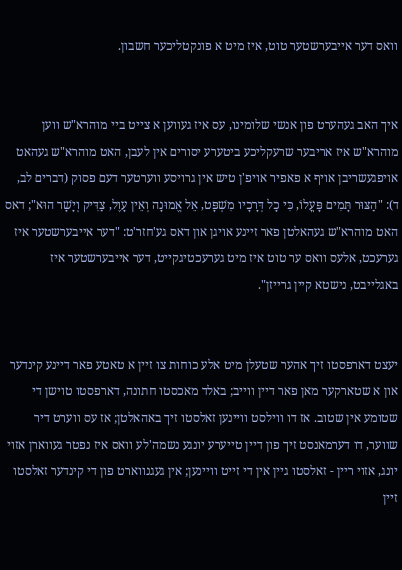וואס דער אייבערשטער טוט, איז מיט א פונקטליכער חשבון.


איך האב געהערט פון אנשי שלומינו, עס איז געווען א צייט ביי מוהרא"ש ווען מוהרא"ש איז אריבער שרעקליכע ביטערע יסורים אין לעבן, האט מוהרא"ש געהאט אויפגעשריבן אויף א פאפיר אויפ'ן טיש אין גרויסע ווערטער דעם פסוק (דברים לב, ד): "הַצּוּר תָּמִים פָּעֳלוֹ, כִּי כָל דְּרָכָיו מִשְׁפָּט, אֵל אֱמוּנָה וְאֵין עָוֶל, צַדִּיק וְיָשָׁר הוּא"; דאס האט מוהרא"ש געהאלטן פאר זיינע אויגן און דאס גע'חזר'ט: "דער אייבערשטער איז גערעכט, אלעס וואס ער טוט איז מיט גערעכטיגקייט, דער אייבערשטער איז באגלייבט, נישטא קיין גרייזן".


יעצט דארפסטו זיך אהער שטעלן מיט אלע כוחות צו זיין א טאטע פאר דיינע קינדער און א שטארקער מאן פאר דיין ווייב; באלד מאכסטו חתונה, דארפסטו טוישן די שטומע אין שטוב. אז דו ווילסט וויינען זאלסטו זיך באהאלטן; אז עס ווערט דיר שווער, דו דערמאנסט זיך פון דיין טייערע יונגע נשמה'לע וואס איז נפטר געווארן אזוי יונג, אזוי ריין - זאלסטו גיין אין די זייט וויינען; אין געגנווארט פון די קינדער זאלסטו זיין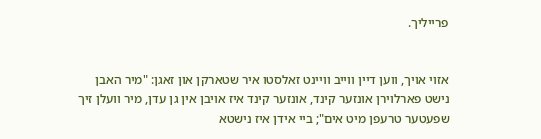פרייליך.


אזוי אויך, ווען דיין ווייב וויינט זאלסטו איר שטארקן און זאגן: "מיר האבן נישט פארלוירן אונזער קינד, אונזער קינד איז אויבן אין גן עדן, מיר וועלן זיך שפעטער טרעפן מיט אים"; ביי אידן איז נישטא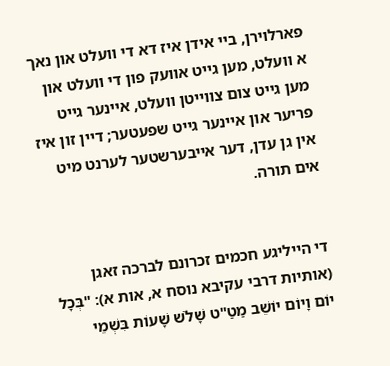פארלוירן, ביי אידן איז דא די וועלט און נאך א וועלט, מען גייט אוועק פון די וועלט און מען גייט צום צווייטן וועלט, איינער גייט פריער און איינער גייט שפעטער; דיין זון איז אין גן עדן, דער אייבערשטער לערנט מיט אים תורה.


די הייליגע חכמים זכרונם לברכה זאגן (אותיות דרבי עקיבא נוסח א, אות א): "בְּכָל יוֹם וָיוֹם יוֹשֵׁב מַטַ"ט שָׁלֹשׁ שָׁעוֹת בִּשְׁמֵי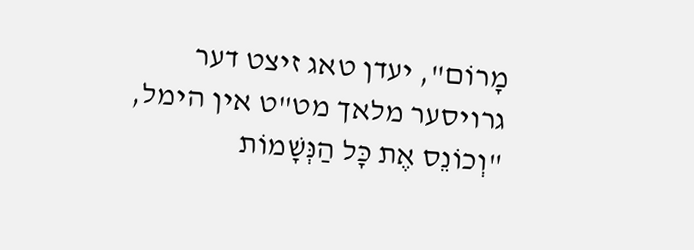מָרוֹם", יעדן טאג זיצט דער גרויסער מלאך מט"ט אין הימל, "וְכוֹנֵס אֶת כָּל הַנְּשָׁמוֹת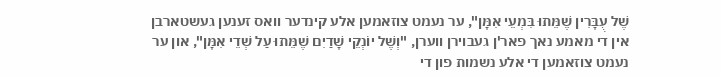שֶׁל עֻבָּרִין שֶׁמֵּתוּ בִּמְעֵי אִמָּן", ער נעמט צוזאמען אלע קינדער וואס זענען געשטארבן אין די מאמע נאך פאר'ן געבוירן ווערן, "וְשֶׁל יוֹנְקֵי שָׁדַיִם שֶׁמֵּתוּ עַל שְׁדֵי אִמָּן", און ער נעמט צוזאמען די אלע נשמות פון די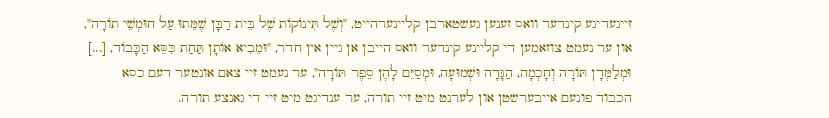זייגעדיגע קינדער וואס זענען געשטארבן קליינערהייט, "וְשֶׁל תִּינוֹקוֹת שֶׁל בֵּית רַבָּן שֶׁמֵּתוּ עַל חוּמְשֵׁי תוֹרָה", און ער נעמט צוזאמען די קליינע קינדער וואס הייבן אן גיין אין חדר, "וּמֵבִיא אוֹתָן תַּחַת כִּסֵּא הַכָּבוֹד, [...] וּמְלַמְּדָן תּוֹרָה וְחָכְמָה, הַגָּדָה וּשְׁמוּעָה, וּמְסַיֵּם לָהֶן סֵפֶר תּוֹרָה", ער נעמט זיי צאם אונטער דעם כסא הכבוד פונעם אייבערשטן און לערנט מיט זיי תורה, ער ענדיגט מיט זיי די גאנצע תורה.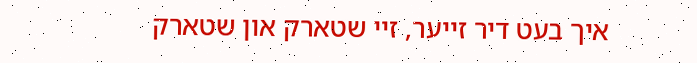איך בעט דיר זייער, זיי שטארק און שטארק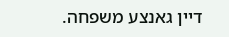דיין גאנצע משפחה.